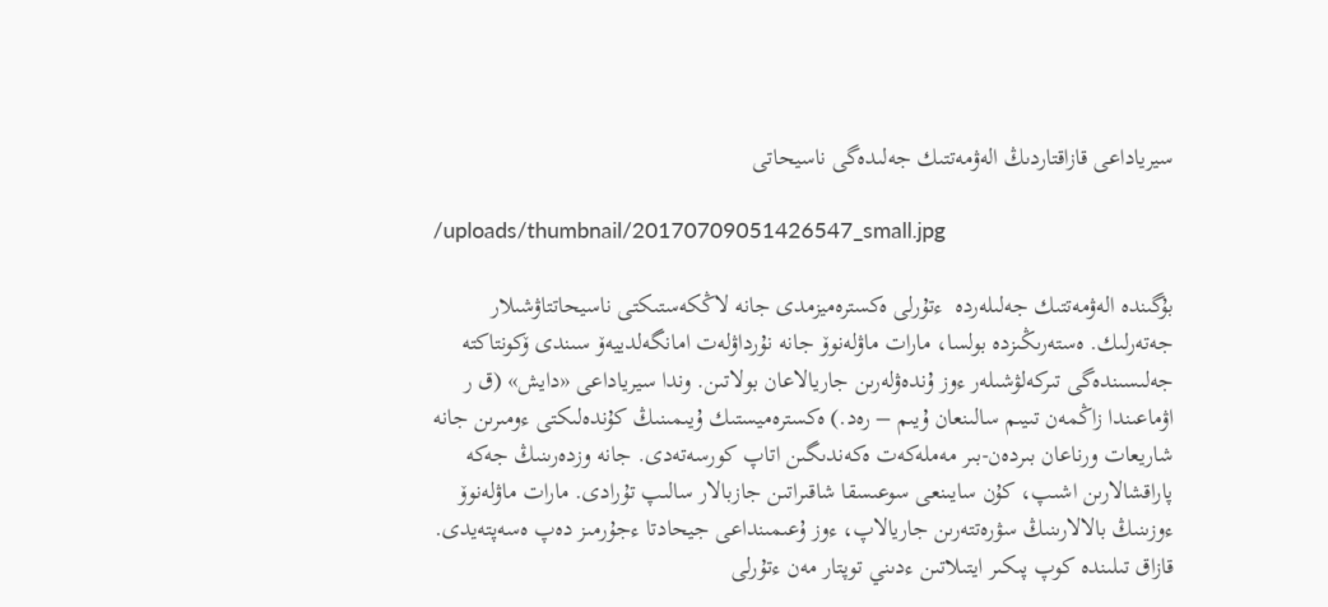سيرياداعى قازاقتاردىڭ الەۋمەتتىك جەلىدەگى ناسيحاتى

/uploads/thumbnail/20170709051426547_small.jpg

بۇگىندە الەۋمەتتىك جەلىلەردە  ءتۇرلى ەكسترەميزمدى جانە لاڭكەستىكتى ناسيحاتتاۋشىلار جەتەرلىك. ەستەرىڭىزدە بولسا، مارات ماۋلەنوۆ جانە نۇرداۋلەت امانگەلدييەۆ سىندى ۆكونتاكتە جەلىسىندەگى تىركەلۋشىلەر ءوز ۇندەۋلەرىن جاريالاعان بولاتىن. وندا سيرياداعى «دايش» (ق ر اۋماعىندا زاڭمەن تىيىم سالىنعان ۇيىم – رەد.) ەكسترەميستىك ۇيىمىنىڭ كۇندەلىكتى ءومىرىن جانە شاريعات ورناعان بىردەن-بىر مەملەكەت ەكەندىگىن اتاپ كورسەتەدى. جانە وزدەرىنىڭ جەكە پاراقشالارىن اشىپ، كۇن سايىنعى سوعىسقا شاقىراتىن جازبالار سالىپ تۇرادى. مارات ماۋلەنوۆ ءوزىنىڭ بالالارىنىڭ سۋرەتتەرىن جاريالاپ، ءوز ۇعىمىنداعى جيحادتا ءجۇرمىز دەپ ەسەپتەيدى. قازاق تىلىندە كوپ پىكىر ايتىلاتىن ءدىني توپتار مەن ءتۇرلى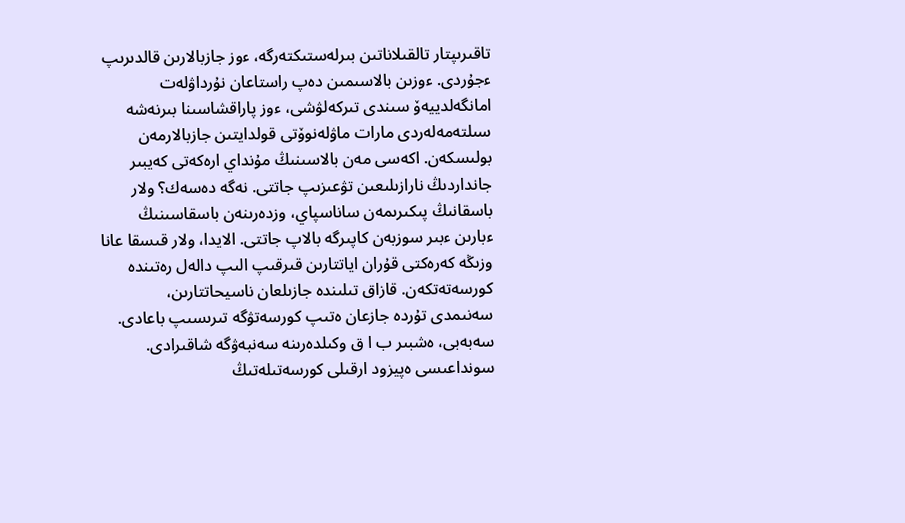تاقىرىپتار تالقىلاناتىن بىرلەستىكتەرگە، ءوز جازبالارىن قالدىرىپ ءجۇردى. ءوزىن بالاسىمىن دەپ راستاعان نۇرداۋلەت امانگەلدييەۆ سىندى تىركەلۋشى، ءوز پاراقشاسىنا بىرنەشە سىلتەمەلەردى مارات ماۋلەنوۆتى قولدايتىن جازبالارمەن بولىسكەن. اكەسى مەن بالاسىنىڭ مۇنداي ارەكەتى كەيبىر جانداردىڭ نارازىلىعىن تۋعىزىپ جاتتى. نەگە دەسەك؟ ولار باسقانىڭ پىكىرىمەن ساناسپاي، وزدەرىنەن باسقاسىنىڭ ءبارىن ءبىر سوزبەن كاپىرگە بالاپ جاتتى. الايدا، ولار قىسقا عانا وزىڭە كەرەكتى قۇران اياتتارىن قىرقىپ الىپ دالەل رەتىندە كورسەتەتكەن. قازاق تىلىندە جازىلعان ناسيحاتتارىن، سەنىمدى تۇردە جازعان ەتىپ كورسەتۋگە تىرىسىپ باعادى. سەبەبى، ەشبىر ب ا ق وكىلدەرىنە سەنبەۋگە شاقىرادى. سونداعىسى ەپيزود ارقىلى كورسەتىلەتىڭ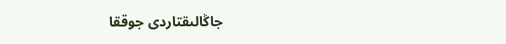جاڭالىقتاردى جوققا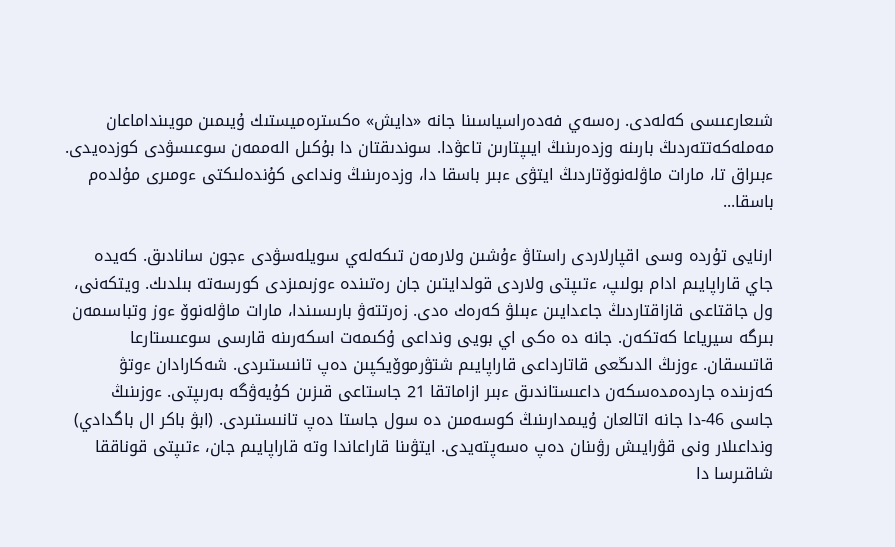شىعارعىسى كەلەدى. رەسەي فەدەراسياسىنا جانە «دايش» ەكسترەميستىك ۇيىمىن مويىنداماعان مەملەكەتتەردىڭ بارىنە وزدەرىنىڭ ايىپتارىن تاعۋدا. سوندىقتان دا بۇكىل الەممەن سوعىسۋدى كوزدەيدى. ءبىراق تا، مارات ماۋلەنوۆتاردىڭ ايتۋى ءبىر باسقا دا، وزدەرىنىڭ ونداعى كۇندەلىكتى ءومىرى مۇلدەم باسقا...

ارنايى تۇردە وسى اقپارلاردى راستاۋ ءۇشىن ولارمەن تىكەلەي سويلەسۋدى ءجون سانادىق. كەيدە جاي قاراپايىم ادام بولىپ، ءتىپتى ولاردى قولدايتىن جان رەتىندە ءوزىمىزدى كورسەتە بىلدىك. ويتكەنى، ول جاقتاعى قازاقتاردىڭ جاعدايىن ءبىلۋ كەرەك ەدى. زەرتتەۋ بارىسىندا، مارات ماۋلەنوۆ ءوز وتباسىمەن بىرگە سيرياعا كەتكەن. جانە دە ەكى اي بويى ونداعى ۇكىمەت اسكەرىنە قارسى سوعىستارعا قاتىسقان. ءوزىڭ الدىڭعى قاتارداعى قاراپايىم شتۋرموۆيكپىن دەپ تانىستىردى. شەكارادان ءوتۋ كەزىندە جاردەمدەسكەن داعىستاندىق ءبىر ازاماتقا 21 جاستاعى قىزىن كۇيەۋگە بەرىپتى. ءوزىنىڭ جاسى 46-دا جانە اتالعان ۇيىمدارىنىڭ كوسەمىن دە سول جاستا دەپ تانىستىردى. (ابۋ باكر ال باگدادي) ونداعىلار ونى قۋرايىش رۋىنان دەپ ەسەپتەيدى. ايتۋىنا قاراعاندا وتە قاراپايىم جان، ءتىپتى قوناققا شاقىرسا دا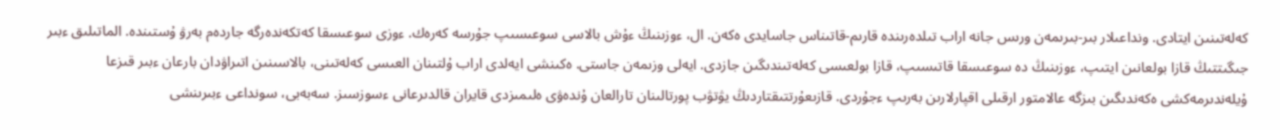كەلەتىنىن ايتادى. ونداعىلار بىر-بىرىمەن ورىس جانە اراب تىلدەرىندە قارىم-قاتىناس جاسايدى ەكەن. ال، ءوزىنىڭ ءۇش بالاسى سوعىسىپ جۇرسە كەرەك. ءوزى سوعىسقا كەتكەندەرگە جاردەم بەرۋ ۇستىندە. الماتىلىق ءبىر جىگىتتىڭ قازا بولعانىن ايتىپ، ءوزىنىڭ دە سوعىسقا قاتىسىپ، قازا بولعىسى كەلەتىندىگىن جازدى. ايەلى وزىمەن جاستى. ەكىنشى ايەلدى اراب ۇلتىنان العىسى كەلەتىنى، بالاسىنىن اتىراۋدان بارعان ءبىر قىزعا ۇيلەندىرمەكشى ەكەندىگىن بىزگە عالامتور ارقىلى اقپارلارىن بەرىپ ءجۇردى. قازىعۇرتتىقتاردىڭ يۋتۋب پورتالىنان تارالعان ۇندەۋى ەلىمىزدى قايران قالدىرعانى ءسوزسىز. سەبەبى، سونداعى ءبىرىنشى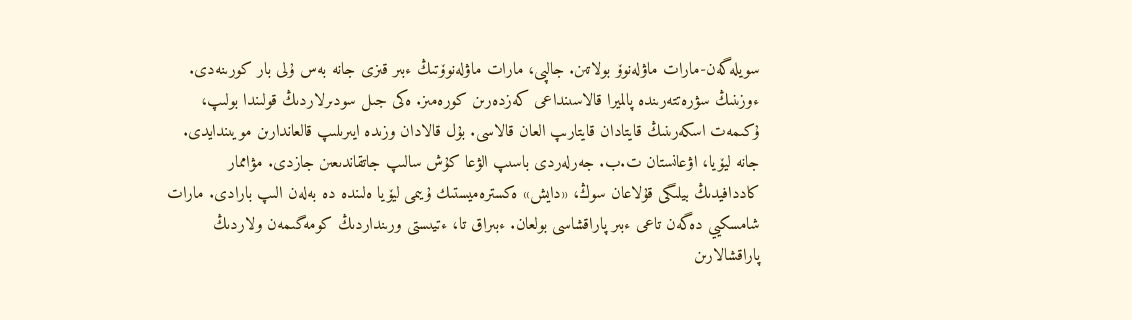سويلەگەن-مارات ماۋلەنوۆ بولاتىن. جالپى، مارات ماۋلەنوۆتىڭ ءبىر قىزى جانە بەس ۇلى بار كورىنەدى. ءوزىنىڭ سۋرەتتەرىندە پالميرا قالاسىنداعى كەزدەرىن كورەمىز. ەكى جىل سودىرلاردىڭ قولىندا بولىپ، ۇكىمەت اسكەرىنىڭ قايتادان قايتارىپ العان قالاسى. بۇل قالادان وزىدە ايىرىلىپ قالعاندارىن مويىندايدى. جانە ليۆيا، اۋعانستان ت.ب. جەرلەردى باسىپ الۋعا كۇش سالىپ جاتقاندىعىن جازدى. مۋاممار كاددافيدىڭ بيلىگى قۇلاعان سوڭ، «دايش» ەكسترەميستىك ۇيىمى ليۆيا ەلىندە دە بەلەن الىپ بارادى. مارات شامسكيي دەگەن تاعى ءبىر پاراقشاسى بولعان. ءبىراق تا، ءتيىستى ورىنداردىڭ كومەگىمەن ولاردىڭ پاراقشالارىن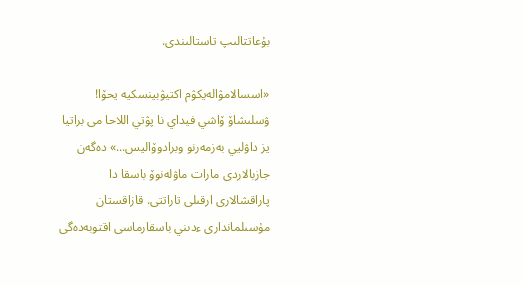بۇعاتتالىپ تاستالىندى.

«اسسالامۋالەيكۋم اكتيۋبينسكيە يحۆا! ۋسلىشاۆ ۆاشي فيداي نا پۋتي اللاحا مى براتيا يز داۋليي بەزمەرنو وبرادوۆاليس...» دەگەن جازبالاردى مارات ماۋلەنوۆ باسقا دا پاراقشالارى ارقىلى تاراتتى. قازاقستان مۇسىلماندارى ءدىني باسقارماسى اقتوبەدەگى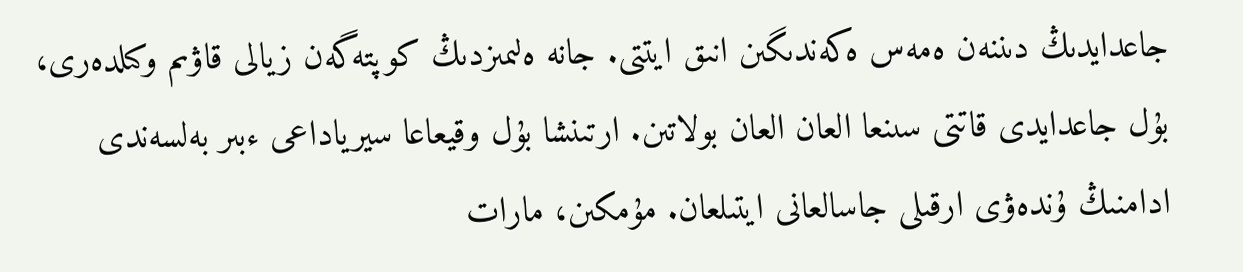جاعدايدىڭ دىننەن ەمەس ەكەندىگىن انىق ايتتى. جانە ەلىمىزدىڭ كوپتەگەن زيالى قاۋىم وكىلدەرى، بۇل جاعدايدى قاتتى سىنعا العان العان بولاتىن. ارتىنشا بۇل وقيعاعا سيرياداعى ءبىر بەلسەندى ادامنىڭ ۇندەۋى ارقىلى جاسالعانى ايتىلعان. مۇمكىن، مارات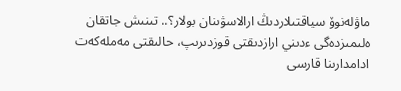ماۋلەنوۆ سياقتىلاردىڭ ارالاسۋىنان بولار؟.. تىنىش جاتقان ەلىمىزدەگى ءدىني ارازدىقتى قوزدىرىپ، حالىقتى مەملەكەت ادامدارىنا قارسى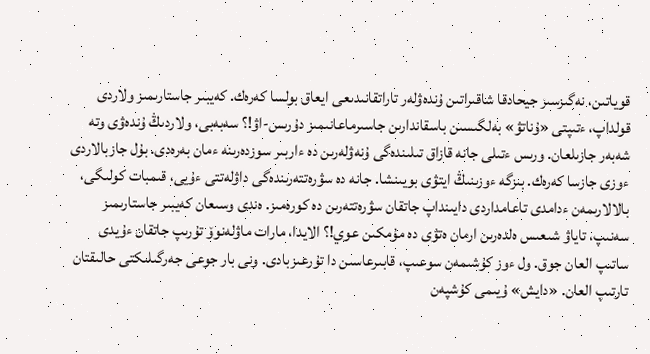قوياتىن، نەگىزسىز جيحادقا شاقىراتىن ۇندەۋلەر تاراتقانىدىعى ايعاق بولسا كەرەك. كەيبىر جاستارىمىز ولاردى قولداپ، ءتىپتى «ۇناتۋ» بەلگىسىن باسقاندارىن جاسىرماعانىمىز دۇرىس-اۋ!؟ سەبەبى، ولاردىڭ ۇندەۋى وتە شەبەر جازىلعان. ورىس ءتىلى جانە قازاق تىلىندەگى ۇنەۋلەرىن دە ءاربىر سوزدەرىنە ءمان بەرەدى. بۇل جازبالاردى ءوزى جازسا كەرەك. بىزگە ءوزىنىڭ ايتۋى بويىنشا. جانە دە سۋرەتتەرىندەگى داۋلەتتى ءۇيى، قىمبات كولىگى، بالالارىمەن ءدامدى تاعامداردى دايىنداپ جاتقان سۋرەتتەرىن دە كورەمىز. ەندى وسىعان كەيبىر جاستارىمىز سەنىپ، تاياۋ شىعىس ەلدەرىن ارمان ەتۋى دە مۇمكىن عوي!؟ الايدا، مارات ماۋلەنوۆ تۇرىپ جاتقان ءۇيدى ساتىپ العان جوق. ول ءوز كۇشىمەن سوعىپ، قابىرعاسىن دا تۇرعىزبادى. ونى بار جوعى جەرگىلىكتى حالىقتان تارتىپ العان. «دايش» ۇيىمى كۇشپەن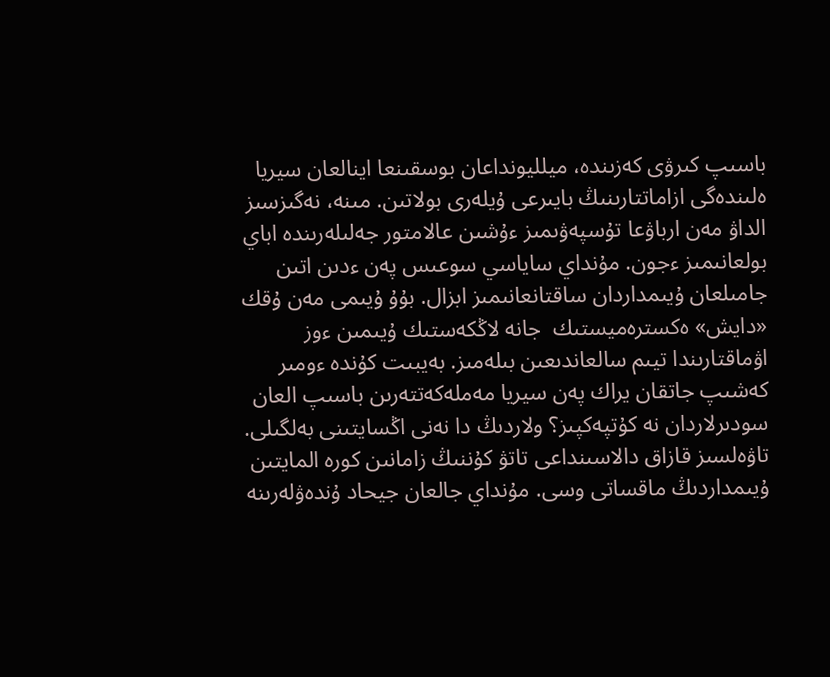باسىپ كىرۋى كەزىندە، ميلليونداعان بوسقىنعا اينالعان سيريا ەلىندەگى ازاماتتارىنىڭ بايىرعى ۇيلەرى بولاتىن. مىنە، نەگىزسىز الداۋ مەن ارباۋعا تۇسپەۋىمىز ءۇشىن عالامتور جەلىلەرىندە اباي بولعانىمىز ءجون. مۇنداي ساياسي سوعىس پەن ءدىن اتىن جامىلعان ۇيىمداردان ساقتانعانىمىز ابزال. بۇۇ ۇيىمى مەن ۇقك «دايش» ەكسترەميستىك  جانە لاڭكەستىك ۇيىمىن ءوز اۋماقتارىندا تيىم سالعاندىعىن بىلەمىز. بەيبىت كۇندە ءومىر كەشىپ جاتقان يراك پەن سيريا مەملەكەتتەرىن باسىپ العان سودىرلاردان نە كۇتپەكپىز؟ ولاردىڭ دا نەنى اڭسايتىنى بەلگىلى. تاۋەلسىز قازاق دالاسىنداعى تاتۋ كۇننىڭ زامانىن كورە المايتىن ۇيىمداردىڭ ماقساتى وسى. مۇنداي جالعان جيحاد ۇندەۋلەرىنە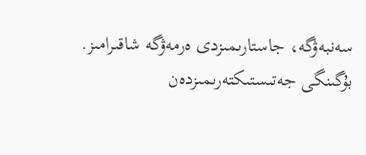سەنبەۋگە، جاستارىمىزدى ەرمەۋگە شاقىرامىز. بۇگىنگى جەتىستىكتەرىمىزدەن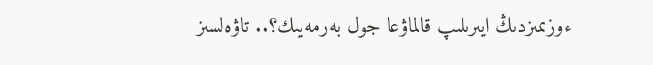ءوزىمىزدىڭ ايىرىلىپ قالماۋعا جول بەرمەيىك؟.. تاۋەلسىز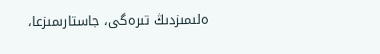ەلىمىزدىڭ تىرەگى، جاستارىمىزعا،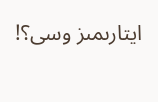ايتارىمىز وسى؟!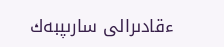ءقادىرالى سارىپبەك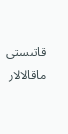قاتىستى ماقالالار